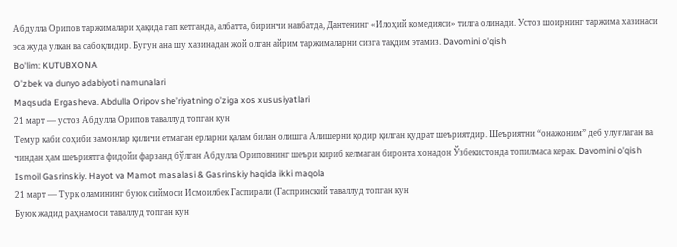Абдулла Орипов таржималари ҳақида гап кетганда, албатта, биринчи навбатда, Дантенинг «Илоҳий комедияси» тилга олинади. Устоз шоирнинг таржима хазинаси эса жуда улкан ва сабоқлидир. Бугун ана шу хазинадан жой олган айрим таржималарни сизга тақдим этамиз. Davomini o'qish
Bo'lim: KUTUBXONA
O’zbek va dunyo adabiyoti namunalari
Maqsuda Ergasheva. Abdulla Oripov she’riyatning o’ziga xos xususiyatlari
21 март — устоз Абдулла Орипов таваллуд топган кун
Темур каби соҳиби замонлар қиличи етмаган ерларни қалам билан олишга Алишерни қодир қилган қудрат шеъриятдир. Шеъриятни “онажоним” деб улуғлаган ва чиндан ҳам шеъриятга фидойи фарзанд бўлган Абдулла Ориповнинг шеъри кириб келмаган биронта хонадон Ўзбекистонда топилмаса керак. Davomini o'qish
Ismoil Gasrinskiy. Hayot va Mamot masalasi & Gasrinskiy haqida ikki maqola
21 март — Турк оламининг буюк сиймоси Исмоилбек Гаспирали (Гаспринский таваллуд топган кун
Буюк жадид раҳнамоси таваллуд топган кун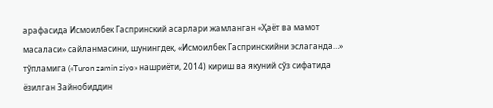арафасида Исмоилбек Гаспринский асарлари жамланган «Ҳаёт ва мамот масаласи» сайланмасини, шунингдек, «Исмоилбек Гаспринскийни эслаганда…» тўпламига («Turon zamin ziyo» нашриёти, 2014) кириш ва якуний сўз сифатида ёзилган Зайнобиддин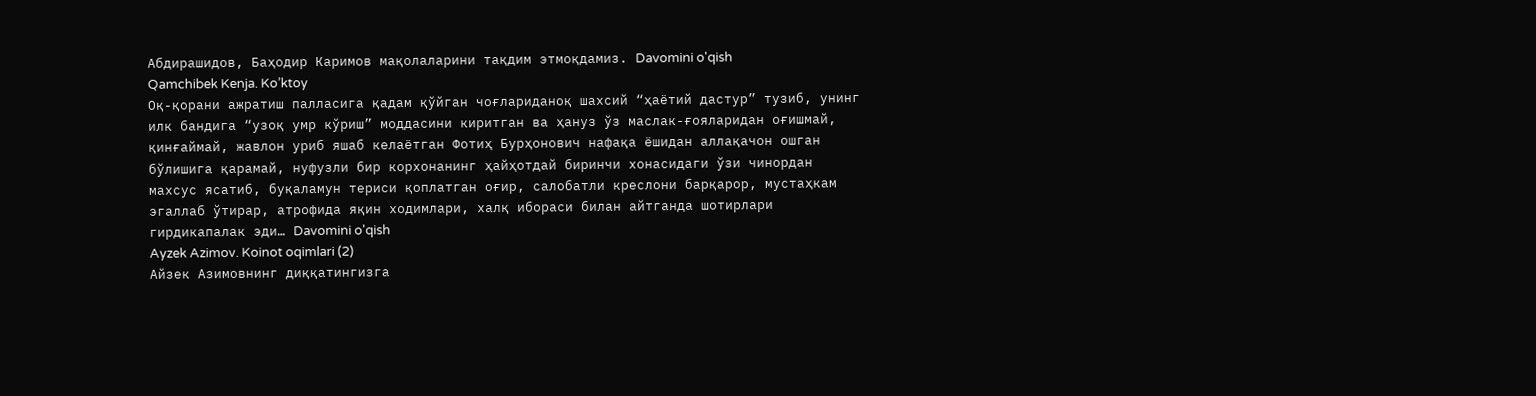Абдирашидов, Баҳодир Каримов мақолаларини тақдим этмоқдамиз. Davomini o'qish
Qamchibek Kenja. Ko’ktoy
Оқ-қорани ажратиш палласига қадам қўйган чоғлариданоқ шахсий “ҳаётий дастур” тузиб, унинг илк бандига “узоқ умр кўриш” моддасини киритган ва ҳануз ўз маслак-ғояларидан оғишмай, қинғаймай, жавлон уриб яшаб келаётган Фотиҳ Бурҳонович нафақа ёшидан аллақачон ошган бўлишига қарамай, нуфузли бир корхонанинг ҳайҳотдай биринчи хонасидаги ўзи чинордан махсус ясатиб, буқаламун териси қоплатган оғир, салобатли креслони барқарор, мустаҳкам эгаллаб ўтирар, атрофида яқин ходимлари, халқ ибораси билан айтганда шотирлари гирдикапалак эди… Davomini o'qish
Ayzek Azimov. Koinot oqimlari (2)
Айзек Азимовнинг диққатингизга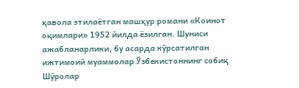ҳавола этилаётган машҳур романи «Коинот оқимлари» 1952 йилда ёзилган. Шуниси ажабланарлики, бу асарда кўрсатилган ижтимоий муаммолар Ўзбекистоннинг собиқ Шўролар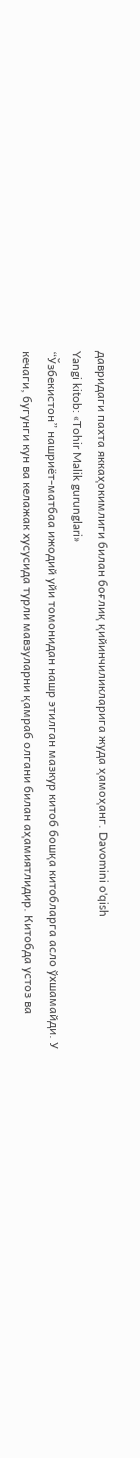давридаги пахта яккаҳокимлиги билан боғлиқ қийинчиликларига жуда ҳамоҳанг. Davomini o'qish
Yangi kitob: «Tohir Malik gurunglari»
“Ўзбекистон” нашриёт-матбаа ижодий уйи томонидан нашр этилган мазкур китоб бошқа китобларга асло ўхшамайди. У кечаги, бугунги кун ва келажак хусусида турли мавзуларни қамраб олгани билан аҳамиятлидир. Китобда устоз ва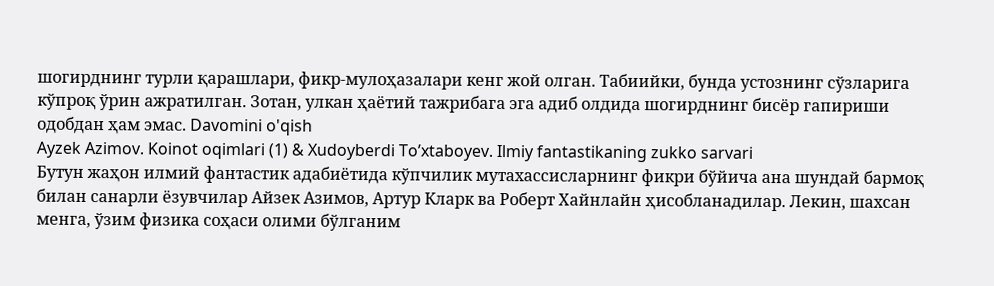шогирднинг турли қарашлари, фикр-мулоҳазалари кенг жой олган. Табиийки, бунда устознинг сўзларига кўпроқ ўрин ажратилган. Зотан, улкан ҳаётий тажрибага эга адиб олдида шогирднинг бисёр гапириши одобдан ҳам эмас. Davomini o'qish
Ayzek Azimov. Koinot oqimlari (1) & Xudoyberdi To’xtaboyev. Ilmiy fantastikaning zukko sarvari
Бутун жаҳон илмий фантастик адабиётида кўпчилик мутахассисларнинг фикри бўйича ана шундай бармоқ билан санарли ёзувчилар Айзек Азимов, Артур Кларк ва Роберт Хайнлайн ҳисобланадилар. Лекин, шахсан менга, ўзим физика соҳаси олими бўлганим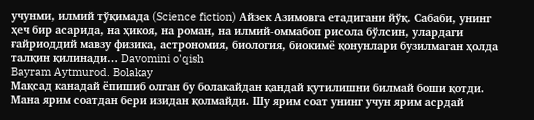учунми, илмий тўқимада (Science fiction) Айзек Азимовга етадигани йўқ. Сабаби, унинг ҳеч бир асарида, на ҳикоя, на роман, на илмий-оммабоп рисола бўлсин, улардаги ғайриоддий мавзу физика, астрономия, биология, биокимё қонунлари бузилмаган ҳолда талқин қилинади… Davomini o'qish
Bayram Aytmurod. Bolakay
Мақсад канадай ёпишиб олган бу болакайдан қандай қутилишни билмай боши қотди. Мана ярим соатдан бери изидан қолмайди. Шу ярим соат унинг учун ярим асрдай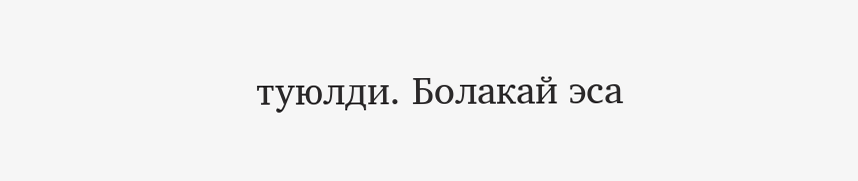туюлди. Болакай эса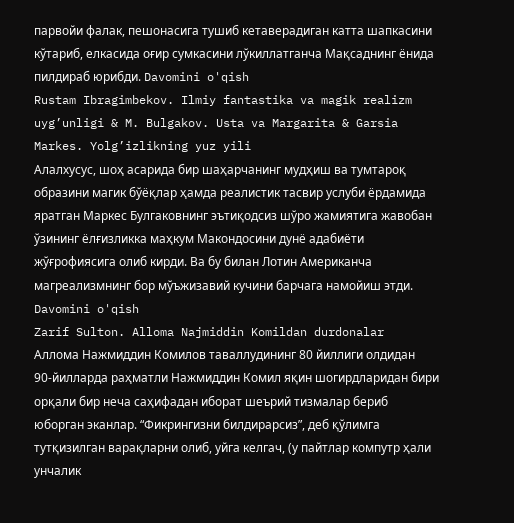парвойи фалак, пешонасига тушиб кетаверадиган катта шапкасини кўтариб, елкасида оғир сумкасини лўкиллатганча Мақсаднинг ёнида пилдираб юрибди. Davomini o'qish
Rustam Ibragimbekov. Ilmiy fantastika va magik realizm uyg’unligi & M. Bulgakov. Usta va Margarita & Garsia Markes. Yolg’izlikning yuz yili
Алалхусус, шоҳ асарида бир шаҳарчанинг мудҳиш ва тумтароқ образини магик бўёқлар ҳамда реалистик тасвир услуби ёрдамида яратган Маркес Булгаковнинг эътиқодсиз шўро жамиятига жавобан ўзининг ёлғизликка маҳкум Макондосини дунё адабиёти жўғрофиясига олиб кирди. Ва бу билан Лотин Американча магреализмнинг бор мўъжизавий кучини барчага намойиш этди. Davomini o'qish
Zarif Sulton. Alloma Najmiddin Komildan durdonalar
Аллома Нажмиддин Комилов таваллудининг 80 йиллиги олдидан
90-йилларда раҳматли Нажмиддин Комил яқин шогирдларидан бири орқали бир неча саҳифадан иборат шеърий тизмалар бериб юборган эканлар. “Фикрингизни билдирарсиз”, деб қўлимга тутқизилган варақларни олиб, уйга келгач, (у пайтлар компутр ҳали унчалик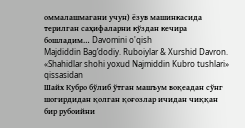оммалашмагани учун) ёзув машинкасида терилган саҳифаларни кўздан кечира бошладим… Davomini o'qish
Majdiddin Bag’dodiy. Ruboiylar & Xurshid Davron. «Shahidlar shohi yoxud Najmiddin Kubro tushlari» qissasidan
Шайх Кубро бўлиб ўтган машъум воқеадан сўнг шогирдидан қолган қоғозлар ичидан чиққан бир рубоийни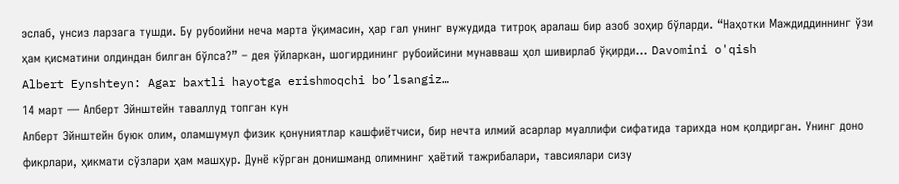эслаб, унсиз ларзага тушди. Бу рубоийни неча марта ўқимасин, ҳар гал унинг вужудида титроқ аралаш бир азоб зоҳир бўларди. “Наҳотки Маждиддиннинг ўзи ҳам қисматини олдиндан билган бўлса?” – дея ўйларкан, шогирдининг рубоийсини мунавваш ҳол шивирлаб ўқирди… Davomini o'qish
Albert Eynshteyn: Agar baxtli hayotga erishmoqchi bo’lsangiz…
14 март — Алберт Эйнштейн таваллуд топган кун
Алберт Эйнштейн буюк олим, оламшумул физик қонуниятлар кашфиётчиси, бир нечта илмий асарлар муаллифи сифатида тарихда ном қолдирган. Унинг доно фикрлари, ҳикмати сўзлари ҳам машҳур. Дунё кўрган донишманд олимнинг ҳаётий тажрибалари, тавсиялари сизу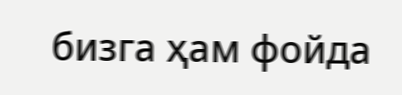бизга ҳам фойда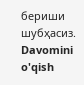бериши шубҳасиз. Davomini o'qish